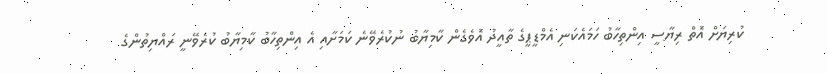ކުރިޔަށް އޮތް ރިޔާސީ އިންތިހާބު ހަމައެކަނި އެމްޑީޕީގެ ތާއީދު އޮވެގެން ކާމިޔާބު ނުކުރެވޭނެ ކަމަށާއި އެ އިންތިހާބު ކާމިޔާބު ކުރެވޭނީ ރައްޔިތުންގެ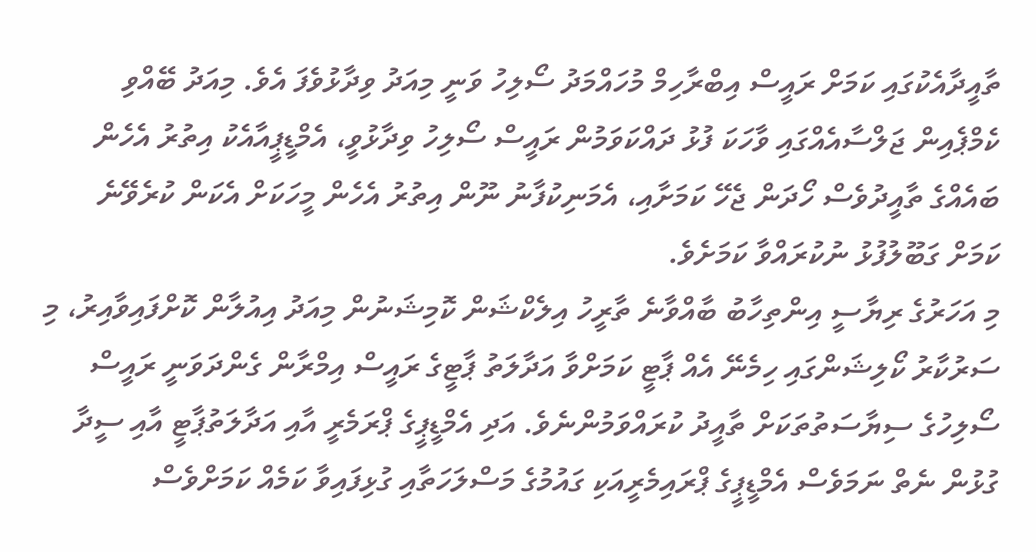ތާއީދާއެކުގައި ކަމަށް ރައީސް އިބްރާހިމް މުހައްމަދު ސޯލިހު ވަނީ މިއަދު ވިދާޅުވެފަ އެވެ. މިއަދު ބޭއްވި ކެމްޕެއިން ޖަލްސާއެއްގައި ވާހަކަ ފުޅު ދައްކަވަމުން ރައީސް ސޯލިހު ވިދާޅުވީ، އެމްޑީޕީއާއެކު އިތުރު އެހެން ބައެއްގެ ތާއީދުވެސް ހޯދަން ޖެހޭ ކަމަށާއި، އެމަނިކުފާނު ނޫން އިތުރު އެހެން މީހަކަށް އެކަން ކުރެވޭނެ ކަމަށް ގަބޫލުފުޅު ނުކުރައްވާ ކަމަށެވެ.
މި އަހަރުގެ ރިޔާސީ އިންތިހާބު ބާއްވާނެ ތާރީހު އިލެކްޝަން ކޮމިޝަނުން މިއަދު އިއުލާން ކޮށްފައިވާއިރު، މި ސަރުކާރު ކޯލިޝަންގައި ހިމެނޭ އެއް ޕާޓީ ކަމަށްވާ އަދާލަތު ޕާޓީގެ ރައީސް އިމްރާން ގެންދަވަނީ ރައީސް ސޯލިހުގެ ސިޔާސަތުތަކަށް ތާއީދު ކުރައްވަމުންނެވެ. އަދި އެމްޑީޕީގެ ޕްރަމެރީ އާއި އަދާލަތުޕާޓީ އާއި ސީދާ ގުޅުން ނެތް ނަމަވެސް އެމްޑީޕީގެ ޕްރައިމެރީއަކި ގައުމުގެ މަސްލަހަތާއި ގުޅިފައިވާ ކަމެއް ކަމަށްވެސް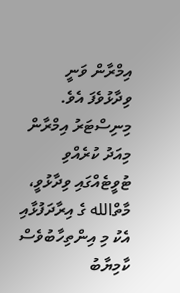އިމްރާން ވަނީ ވިދާޅުވެފަ އެވެ.
މިނިސްޓަރު އިމްރާން މިއަދު ކުރެއްވި ޓުވީޓެއްގައި ވިދާޅުވީ، މާތްالله ގެ އިރާދަފުޅާއި އެކު މި އިންތިހާބުވެސް ކާމިޔާބު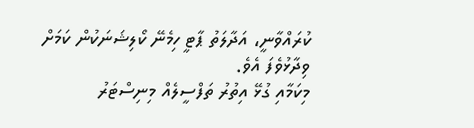ކުރައްވާނީ، އަދާލަތު ޕާޓީ ހިމެނޭ ކޯލިޝަނަކުން ކަމަށް ވިދާޅުވެފަ އެވެ.
މިކަމާއި ގުޅޭ އިތުރު ތަފްސީލެއް މިނިސްޓަރު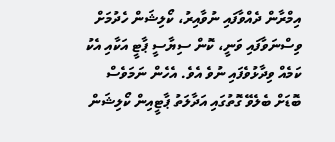އިމްރާން ދެއްވާފައި ނުވާއިރު، ކޯލިޝަން ހެދުމަށް ވިސްނަވާފައި ވަނީ، ކޮން ސިޔާސީ ޕާޓީ އަކާއި އެކު ކަމެއް ވިދާޅުވެފައި ނުވެ އެވެ. އެހެން ނަމަވެސް ބޮޑަށް ބެލެވޭ ގޮތުގައި އަދާލަތު ޕާޓީއިން ކޯލިޝަން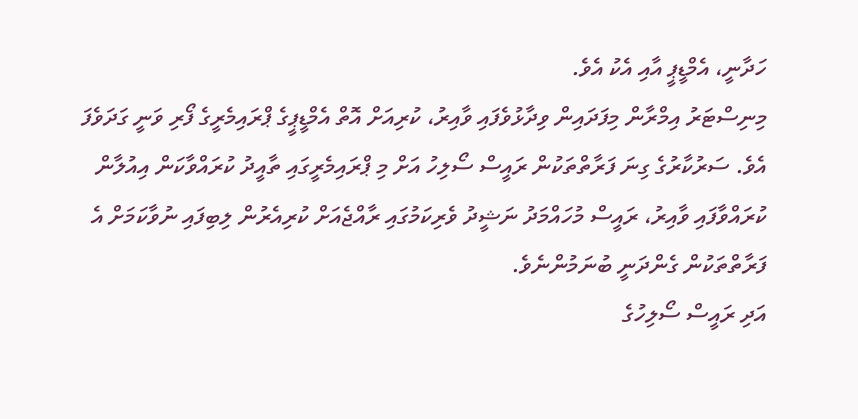ހަދާނީ، އެމްޑީޕީ އާއި އެކު އެވެ.
މިނިސްޓަރު އިމްރާން މިފަދައިން ވިދާޅުވެފައި ވާއިރު، ކުރިއަށް އޮތް އެމްޑީޕީގެ ޕްރައިމެރީގެ ފޯރި ވަނީ ގަދަވެފަ އެވެ. ސަރުކާރުގެ ގިނަ ފަރާތްތަކުން ރައީސް ސޯލިހު އަށް މި ޕްރައިމެރީގައި ތާއީދު ކުރައްވާކަން އިއުލާން ކުރައްވާފައި ވާއިރު، ރައީސް މުހައްމަދު ނަޝީދު ވެރިކަމުގައި ރާއްޖެއަށް ކުރިއެރުން ލިބިފައި ނުވާކަމަށް އެ ފަރާތްތަކުން ގެންދަނީ ބުނަމުންނެވެ.
އަދި ރައީސް ސޯލިހުގެ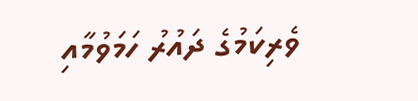ވެރިކަމުގެ ދައުރު ހަމަވުމާއި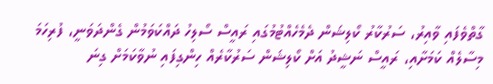ގާތްވެފައި ވާއިރު، ސަރުކާރު ކޯލިޝަން ދެމެހެއްޓުމުގައި ރައީސް ސޯލިހު ދައްކަވަމުން ގެންދަވަނީ، ފުރިހަމަ މިސާލެއް ކަމަށާއި، ރައީސް ނަޝީދު އަށް ކޯލިޝަން ސަރުކާރެއް ހިންގިފައި ނުވާކަމަށް ގިނަ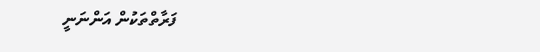ފަރާތްތަކުން އަންނަނީ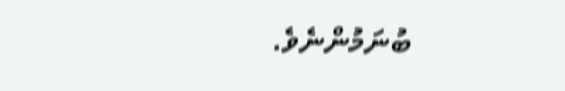ބުނަމުންނެވެ.